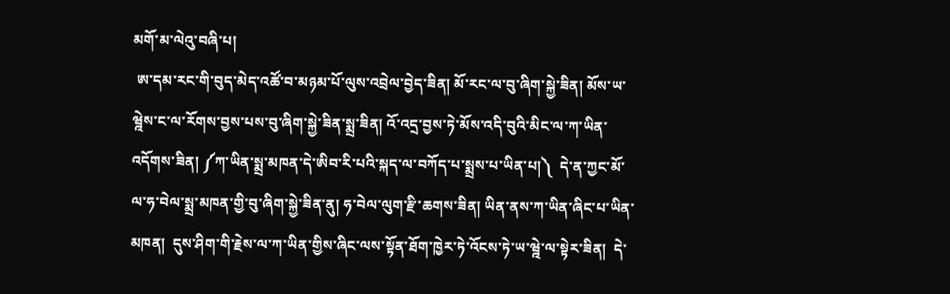མགོ་མ་ལེའུ་བཞི་པ།
 ཨ་དམ་རང་གི་བུད་མེད་འཚོ་བ་མཉམ་པོ་ལུས་འབྲེལ་བྱེད་ཟིན། མོ་རང་ལ་བུ་ཞིག་སྐྱེ་ཟིན། མོས་ཡ་ཝྰེས་ང་ལ་རོགས་བྱས་པས་བུ་ཞིག་སྐྱེ་ཟིན་སྨྲ་ཟིན། འོ་འདྲ་བྱས་ཏེ་མོས་འདི་བུའི་མིང་ལ་ཀ་ཡིན་འདོགས་ཟིན། ༼ཀ་ཡིན་སྨྲ་མཁན་དེ་ཨིབ་རི་པའི་སྐད་ལ་བཀོད་པ་སྨྲས་པ་ཡིན་པ།༽  དེ་ན་ཀྱང་མོ་ལ་ཧ་བེལ་སྨྲ་མཁན་གྱི་བུ་ཞིག་སྐྱེ་ཟིན་ནུ། ཧ་བེལ་ལུག་རྫི་ཆགས་ཟིན། ཡིན་ནས་ཀ་ཡིན་ཞིང་པ་ཡིན་མཁན།  དུས་ཤིག་གི་རྗེས་ལ་ཀ་ཡིན་གྱིས་ཞིང་ལས་སྟོན་ཐོག་ཁྱེར་ཏེ་འོངས་ཏེ་ཡ་ཝྰེ་ལ་སྟེར་ཟིན།  དེ་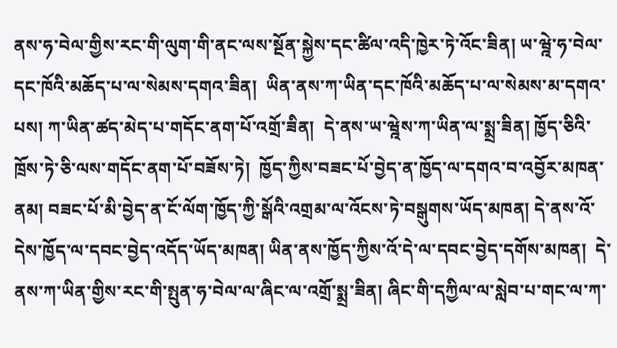ནས་ཧ་བེལ་གྱིས་རང་གི་ལུག་གི་ནང་ལས་སྔོན་སྐྱེས་དང་ཚིལ་འདི་ཁྱེར་ཏེ་འོང་ཟིན། ཡ་ཝྰེ་ཧ་བེལ་དང་ཁོའི་མཆོད་པ་ལ་སེམས་དགའ་ཟིན།  ཡིན་ནས་ཀ་ཡིན་དང་ཁོའི་མཆོད་པ་ལ་སེམས་མ་དགའ་པས། ཀ་ཡིན་ཚད་མེད་པ་གདོང་ནག་པོ་འགྲོ་ཟིན།  དེ་ནས་ཡ་ཝྰེས་ཀ་ཡིན་ལ་སྨྲ་ཟིན། ཁྱོད་ཅིའི་ཁྲོས་ཏེ་ཅི་ལས་གདོང་ནག་པོ་བཟོས་ཏེ།  ཁྱོད་ཀྱིས་བཟང་པོ་བྱེད་ན་ཁྱོད་ལ་དགའ་བ་འབྱོར་མཁན་ནམ། བཟང་པོ་མི་བྱེད་ན་ངོ་ལོག་ཁྱོད་ཀྱི་སྒོའི་འགྲམ་ལ་འོངས་ཏེ་བསྒུགས་ཡོད་མཁན། དེ་ནས་འོ་དེས་ཁྱོད་ལ་དབང་བྱེད་འདོད་ཡོད་མཁན། ཡིན་ནས་ཁྱོད་ཀྱིས་འོ་དེ་ལ་དབང་བྱེད་དགོས་མཁན།  དེ་ནས་ཀ་ཡིན་གྱིས་རང་གི་སྤུན་ཧ་བེལ་ལ་ཞིང་ལ་འགྲོ་སྨྲ་ཟིན། ཞིང་གི་དཀྱིལ་ལ་སླེབ་པ་གང་ལ་ཀ་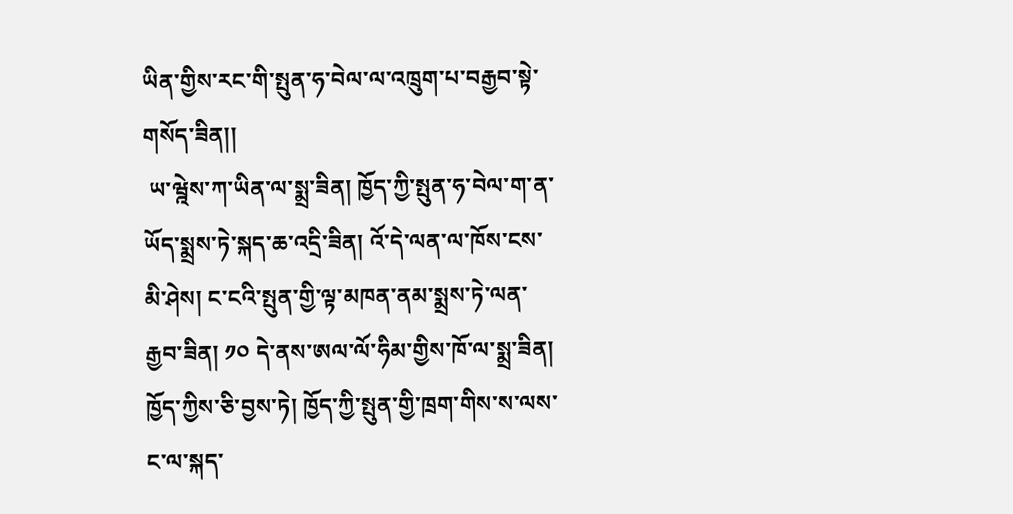ཡིན་གྱིས་རང་གི་སྤུན་ཧ་བེལ་ལ་འཁྲུག་པ་བརྒྱབ་སྟེ་གསོད་ཟིན།།
 ཡ་ཝྰེས་ཀ་ཡིན་ལ་སྨྲ་ཟིན། ཁྱོད་ཀྱི་སྤུན་ཧ་བེལ་ག་ན་ཡོད་སྨྲས་ཏེ་སྐད་ཆ་འདྲི་ཟིན། འོ་དེ་ལན་ལ་ཁོས་ངས་མི་ཤེས། ང་ངའི་སྤུན་གྱི་ལྟ་མཁན་ནམ་སྨྲས་ཏེ་ལན་རྒྱབ་ཟིན། ༡༠ དེ་ནས་ཨལ་ལོ་ཧིམ་གྱིས་ཁོ་ལ་སྨྲ་ཟིན། ཁྱོད་ཀྱིས་ཅི་བྱས་ཏེ། ཁྱོད་ཀྱི་སྤུན་གྱི་ཁྲག་གིས་ས་ལས་ང་ལ་སྐད་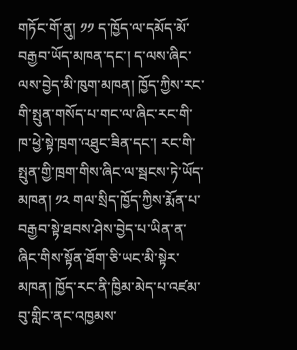གཏོང་གོ་ནུ། ༡༡ ད་ཁྱོད་ལ་དམོད་མོ་བརྒྱབ་ཡོད་མཁན་དང་། ད་ལས་ཞིང་ལས་བྱེད་མི་ཁུག་མཁན། ཁྱོད་ཀྱིས་རང་གི་སྤུན་གསོད་པ་གང་ལ་ཞིང་རང་གི་ཁ་ཕྱེ་སྟེ་ཁྲག་འཐུང་ཟིན་དང་། རང་གི་སྤུན་གྱི་ཁྲག་གིས་ཞིང་ལ་སྦངས་ཏེ་ཡོད་མཁན། ༡༢ གལ་སྲིད་ཁྱོད་ཀྱིས་རྨོན་པ་བརྒྱབ་སྟེ་ཐབས་ཤེས་བྱེད་པ་ཡིན་ན་ཞིང་གིས་སྟོན་ཐོག་ཅི་ཡང་མི་སྟེར་མཁན། ཁྱོད་རང་ནི་ཁྱིམ་མེད་པ་འཛམ་བུ་གླིང་ནང་འཁྱམས་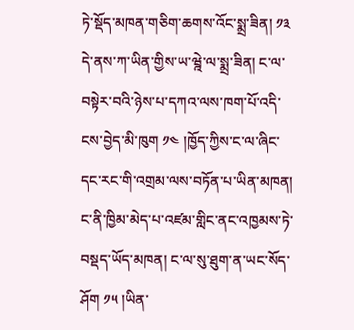ཏེ་སྡོད་མཁན་གཅིག་ཆགས་འོང་སྨྲ་ཟིན། ༡༣ དེ་ནས་ཀ་ཡིན་གྱིས་ཡ་ཝྰེ་ལ་སྨྲ་ཟིན། ང་ལ་བསྟེར་བའི་ཉེས་པ་དཀའ་ལས་ཁག་པོ་འདི་ངས་བྱེད་མི་ཁུག ༡༤ །ཁྱོད་ཀྱིས་ང་ལ་ཞིང་དང་རང་གི་འགྲམ་ལས་བཏོན་པ་ཡིན་མཁན། ང་ནི་ཁྱིམ་མེད་པ་འཛམ་གླིང་ནང་འཁྱམས་ཏེ་བསྡད་ཡོད་མཁན། ང་ལ་སུ་ཐུག་ན་ཡང་སོད་ཤོག ༡༥ །ཡིན་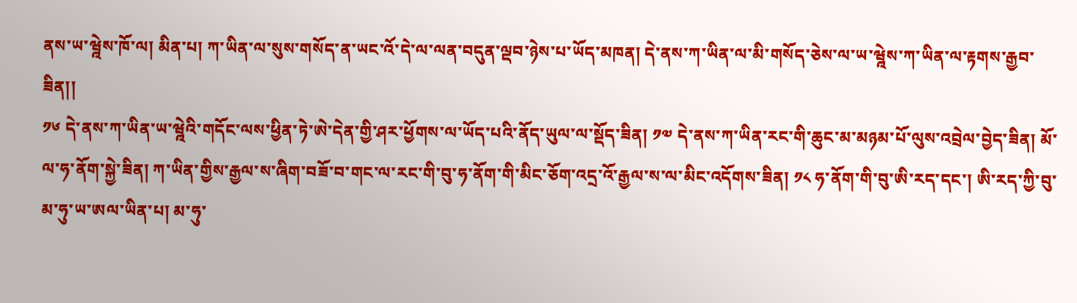ནས་ཡ་ཝྰེས་ཁོ་ལ། མིན་པ། ཀ་ཡིན་ལ་སུས་གསོད་ན་ཡང་འོ་དེ་ལ་ལན་བདུན་ལྡབ་ཉེས་པ་ཡོད་མཁན། དེ་ནས་ཀ་ཡིན་ལ་མི་གསོད་ཅེས་ལ་ཡ་ཝྰེས་ཀ་ཡིན་ལ་རྟགས་རྒྱབ་ཟིན།།
༡༦ དེ་ནས་ཀ་ཡིན་ཡ་ཝྰེའི་གདོང་ལས་ཕྱིན་ཏེ་ཨེ་དེན་གྱི་ཤར་ཕྱོགས་ལ་ཡོད་པའི་ནོད་ཡུལ་ལ་སྡོད་ཟིན། ༡༧ དེ་ནས་ཀ་ཡིན་རང་གི་ཆུང་མ་མཉམ་པོ་ལུས་འབྲེལ་བྱེད་ཟིན། མོ་ལ་ཧ་ནོག་སྐྱེ་ཟིན། ཀ་ཡིན་གྱིས་རྒྱལ་ས་ཞིག་བཟོ་བ་གང་ལ་རང་གི་བུ་ཧ་ནོག་གི་མིང་ཅོག་འདྲ་འོ་རྒྱལ་ས་ལ་མིང་འདོགས་ཟིན། ༡༨ ཧ་ནོག་གི་བུ་ཨི་རད་དང་། ཨི་རད་ཀྱི་བུ་མ་ཧུ་ཡ་ཨལ་ཡིན་པ། མ་ཧུ་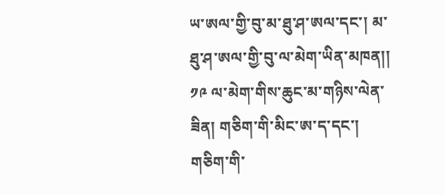ཡ་ཨལ་གྱི་བུ་མ་ཐུ་ཤ་ཨལ་དང་། མ་ཐུ་ཤ་ཨལ་གྱི་བུ་ལ་མེག་ཡིན་མཁན།།
༡༩ ལ་མེག་གིས་ཆུང་མ་གཉིས་ལེན་ཟིན། གཅིག་གི་མིང་ཨ་ད་དང་། གཅིག་གི་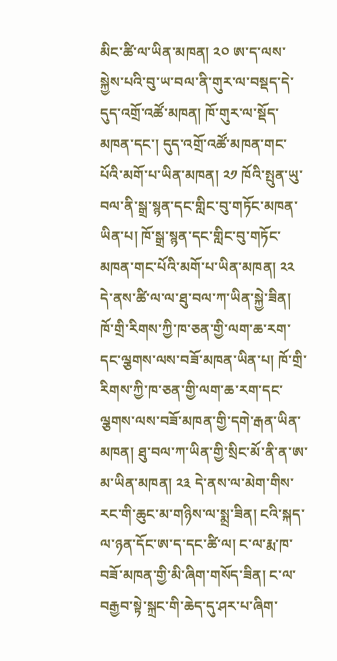མིང་ཚི་ལ་ཡིན་མཁན། ༢༠ ཨ་ད་ལས་སྐྱེས་པའི་བུ་ཡ་བལ་ནི་གུར་ལ་བསྡད་དེ་དུད་འགྲོ་འཚོ་མཁན། ཁོ་གུར་ལ་སྡོད་མཁན་དང་། དུད་འགྲོ་འཚོ་མཁན་གང་པོའི་མགོ་པ་ཡིན་མཁན། ༢༡ ཁོའི་སྤུན་ཡུ་བལ་ནི་སྒྲ་སྙན་དང་གླིང་བུ་གཏོང་མཁན་ཡིན་པ། ཁོ་སྒྲ་སྙན་དང་གླིང་བུ་གཏོང་མཁན་གང་པོའི་མགོ་པ་ཡིན་མཁན། ༢༢ དེ་ནས་ཚི་ལ་ལ་ཐུ་བལ་ཀ་ཡིན་སྐྱེ་ཟིན། ཁོ་གྲི་རིགས་ཀྱི་ཁ་ཅན་གྱི་ལག་ཆ་རག་དང་ལྕགས་ལས་བཟོ་མཁན་ཡིན་པ། ཁོ་གྲི་རིགས་ཀྱི་ཁ་ཅན་གྱི་ལག་ཆ་རག་དང་ལྕགས་ལས་བཟོ་མཁན་གྱི་དགེ་རྒན་ཡིན་མཁན། ཐུ་བལ་ཀ་ཡིན་གྱི་སྲིང་མོ་ནི་ན་ཨ་མ་ཡིན་མཁན། ༢༣ དེ་ནས་ལ་མེག་གིས་རང་གི་ཆུང་མ་གཉིས་ལ་སྨྲ་ཟིན། ངའི་སྐད་ལ་ཉན་དོང་ཨ་ད་དང་ཚི་ལ། ང་ལ་རྨ་ཁ་བཟོ་མཁན་གྱི་མི་ཞིག་གསོད་ཟིན། ང་ལ་བརྒྱབ་སྟེ་སྐྲང་གི་ཆེད་དུ་ཤར་པ་ཞིག་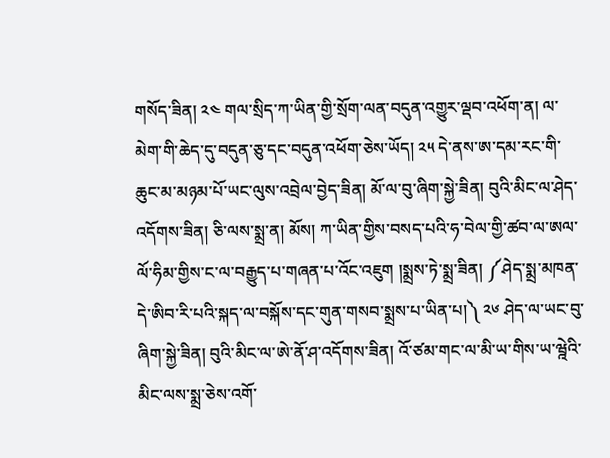གསོད་ཟིན། ༢༤ གལ་སྲིད་ཀ་ཡིན་གྱི་སྲོག་ལན་བདུན་འགྱུར་ལྡབ་འཕོག་ན། ལ་མེག་གི་ཆེད་དུ་བདུན་ཅུ་དང་བདུན་འཕོག་ཅེས་ཡོད། ༢༥ དེ་ནས་ཨ་དམ་རང་གི་ཆུང་མ་མཉམ་པོ་ཡང་ལུས་འབྲེལ་བྱེད་ཟིན། མོ་ལ་བུ་ཞིག་སྐྱེ་ཟིན། བུའི་མིང་ལ་ཤེད་འདོགས་ཟིན། ཅི་ལས་སྨྲ་ན། མོས། ཀ་ཡིན་གྱིས་བསད་པའི་ཧ་བེལ་གྱི་ཚབ་ལ་ཨལ་ལོ་ཧིམ་གྱིས་ང་ལ་བརྒྱུད་པ་གཞན་པ་འོང་འཇུག །སྨྲས་ཏེ་སྨྲ་ཟིན། ༼ཤེད་སྨྲ་མཁན་དེ་ཨིབ་རི་པའི་སྐད་ལ་བསྐོས་དང་གུན་གསབ་སྨྲས་པ་ཡིན་པ།༽ ༢༦ ཤེད་ལ་ཡང་བུ་ཞིག་སྐྱེ་ཟིན། བུའི་མིང་ལ་ཨེ་ནོ་ཤ་འདོགས་ཟིན། འོ་ཙམ་གང་ལ་མི་ཡ་གིས་ཡ་ཝྰེའི་མིང་ལས་སྨྲ་ཅེས་འགོ་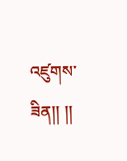འཛུགས་ཟིན།། །།